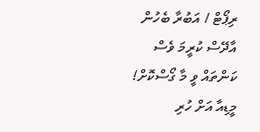ރިޕޯޓް / އަބުރާ ބެހުން
އާދޭސް ކުރީމަ ވެސް ކަންތައް ވީ މާ ގޯސްކޮށް!
މީޑިއާ އަށް ހުރި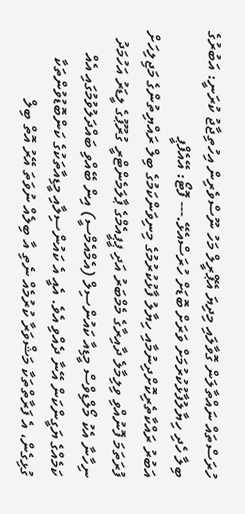ހުރަސްތައް ނައްތާލަން ގޮވާލައި މިދިޔަ އޭޕްރީލް މަހު ނޫސްވެރިން އިހުތިޖާޖު ކުރަނީ: އަބުރުގެ ބިލާ ހެދި ހިޔާލުފާޅުކުރުމަށް ވަރަށް ބޮޑަށް ހުރަސްއެޅޭ.--- ފޮޓޯ: އޭއެފްޕީ
އަބުރު ރައްކާތެރިކޮށްދިނުމާއި ހިޔާލު ފާޅުކުރުމުގެ މިނިވަންކަމުގެ ބިލް ރައްޔިތުންގެ މަޖިލިހަށް ފުރަތަމަ ފޮނުއްވި ވިލިމާލެ ދާއިރާގެ މެމްބަރު އަދި ޕީޕީއެމްގެ ޕާލަމެންޓްރީ ގުރޫޕުގެ ލީޑަރު އަހުމަދު ނިހާނާ އެކު މޯލްޑިވްސް މީޑިއާ ކައުންސިލް (އެމްއެމްސީ) އިން ބޭއްވި ބައްދަލުވުމުގައި އެއް ކަމެއްގެ ޔަގީންކަން އޭނާ ދެއްވި އެވެ. އެއީ އެ ކައުންސިލާއި މީޑިއާތަކުގެ ކަންބޮޑުވުންތަކާ ގުޅިގެން، އެ ފަރާތްތަކާ މަޝްވަރާ ކުރުމެއް ނެތި އާ ބިލެއް ނުވަތަ އޭރު އޮތް ބިލް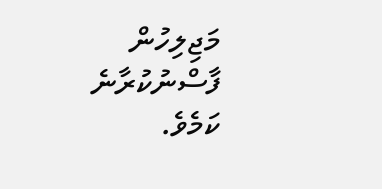މަޖިލިހުން ފާސްނުކުރާނެ ކަމެވެ.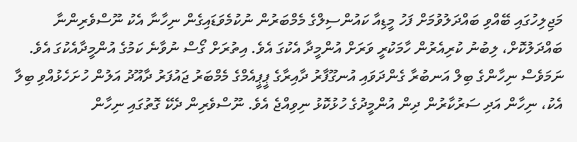މަޖިލިހުގައި ބޭއްވި ބައްދަލުވުމަށް ފަހު މީޑިއާ ކައުންސިލްގެ މެމްބަރުން ނުކުމެވަޑައިގެން ނިހާނާ އެކު ނޫސްވެރިންނާ ބައްދަލުކޮށް، ލިބުނު ކުރިއެރުން ހާމަކުރީ ވަރަށް އުންމީދާ އެކުގަ އެވެ. އިތުރަށް ގޯސް ނުވާނެ ކަމުގެ އުންމީދާއެކުގަ އެވެ.
ނަމަވެސް ނިހާންގެ ބިލް އަނބުރާ ގެންދަވައި އުނގޫފާރު ދާއިރާގެ ޕީޕީއެމްގެ މެމްބަރު ޖައުފަރު ދާއޫދު އަލުން ހުށަހެޅުއްވި ބިލާ އެކު، ނިހާން އަދި ސަރުކާރުން ދިން އުންމީދުގެ ހުޅުކޮޅު ނިވިއްޖެ އެވެ. ނޫސްވެރިން ދެކޭ ގޮތުގައި ނިހާން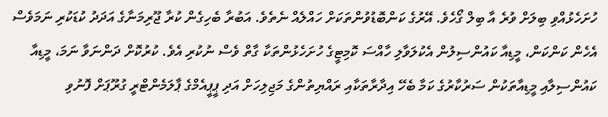ހުށަހެޅުއްވި ބިލަށް ވުރެ އާ ބިލް ގޯހެވެ. އޭރުގެ ކަންބޮޑުވުންތަކަށް ހައްލެއް ނެތެވެ. އަބުރާ ބެހިގެން ކުރާ ޖޫރިމަނާގެ އަދަދު ކުޑަކުރި ނަމަވެސް އެހެން ކަންކަން، މީޑިއާ ކައުންސިލުން އެކުލަވާލި ހާއްސަ ކޮމިޓީގެ ހުށަހެޅުންތަކާ ގާތް ވެސް ނުކުރި އެވެ. ކުރުކޮށް ދަންނަވާ ނަމަ، މީޑިއާ ކައުންސިލާއި މީޑިއާތަކުން ސަރުކާރުގެ ކަމާ ބެހޭ އިދާރާތަކާއި ރައްޔިތުންގެ މަޖިލިހަށް އަދި ޕީޕީއެމްގެ ޕާލަމެންޓްރީ ގުރޫޕަށް ފޮނުވި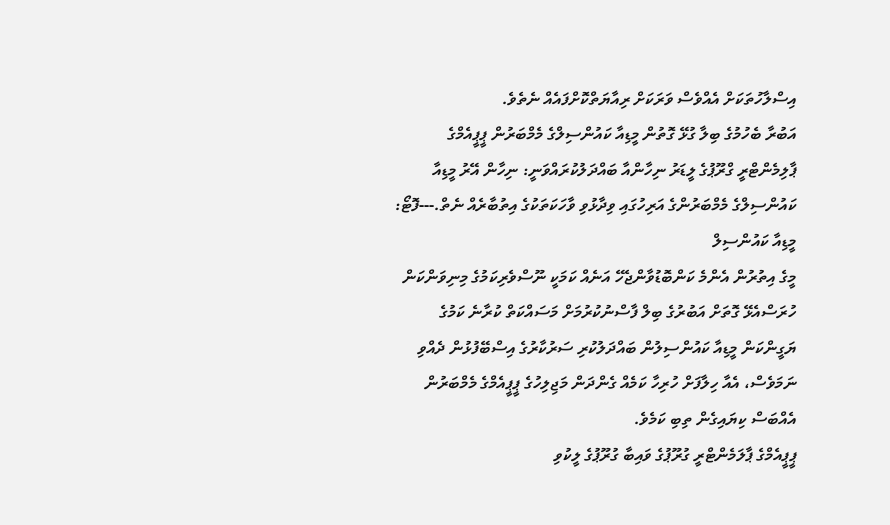އިސްލާހުތަކަށް އެއްވެސް ވަރަކަށް ރިއާޔަތްކޮށްފައެއް ނެތެވެ.
އަބުރާ ބެހުމުގެ ބިލާ ގުޅޭ ގޮތުން މީޑިއާ ކައުންސިލްގެ މެމްބަރުން ޕީޕީއެމްގެ ޕާލިމެންޓްރީ ގްރޫޕުގެ ލީޑަރު ނިހާންއާ ބައްދަލުކުރައްވަނީ: ނިހާން އޭރު މީޑިއާ ކައުންސިލްގެ މެމްބަރުންގެ އަރިހުގައި ވިދާޅުވި ވާހަކަތަކުގެ އިތުބާރެއް ނެތް.---ފޮޓޯ: މީޑިއާ ކައުންސިލް
މީގެ އިތުރުން އެންމެ ކަންބޮޑުވާންޖެހޭ އަނެއް ކަމަކީ ނޫސްވެރިކަމުގެ މިނިވަންކަން ހުރަސްއެޅޭ ގޮތަށް އަބުރުގެ ބިލް ފާސްނުކުރުމަށް މަސައްކަތް ކުރާނެ ކަމުގެ ޔަގީންކަން މީޑިއާ ކައުންސިލުން ބައްދަލުކުރި ސަރުކާރުގެ އިސްބޭފުޅުން ދެއްވި ނަމަވެސް، އެއާ ހިލާފަށް ހުރިހާ ކަމެއް ގެންދަން މަޖިލިހުގެ ޕީޕީއެމްގެ މެމްބަރުން އެއްބަސް ކިޔައިގެން ތިބި ކަމެވެ.
ޕީޕީއެމްގެ ޕާލަމެންޓްރީ ގުރޫޕުގެ ވައިބާ ގުރޫޕުގެ ލީކުވި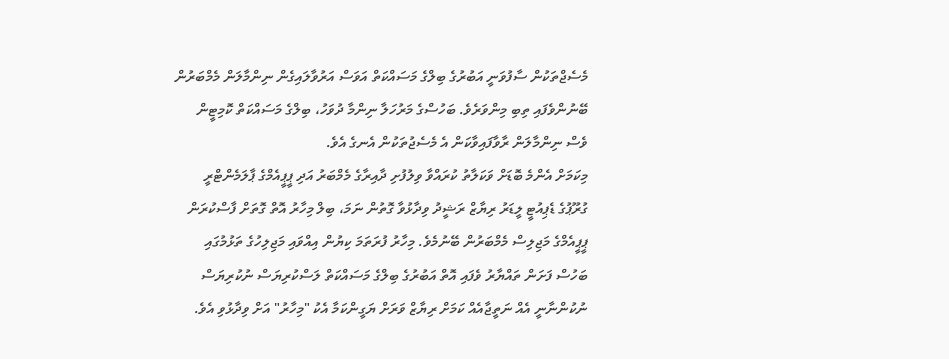މެސެޖްތަކުން ސާފުވަނީ އަބުރުގެ ބިލްގެ މަސައްކަތް އަވަސް އަރުވާލައިގެން ނިންމާލަން މެމްބަރުން ބޭނުންވެފައި ތިބި މިންވަރެވެ. ބަހުސްގެ މަރުހަލާ ނިންމާ ދުވަހު، ބިލްގެ މަސައްކަތް ކޮމިޓީން ވެސް ނިންމާލަން ރާވާފައިވާކަން އެ މެސެޖުތަކުން އެނގެ އެވެ.
މިކަމަށް އެންމެ ބޮޑަށް ވަކަލާތު ކުރައްވާ ވިލުފުށި ދާއިރާގެ މެމްބަރު އަދި ޕީޕީއެމްގެ ޕާލަމެންޓްރީ ގުރޫޕުގެ ޑެޕިއުޓީ ލީޑަރު ރިޔާޒް ރަޝީދު ވިދާޅުވާ ގޮތުން ނަމަ، ބިލް މިހާރު އޮތް ގޮތަށް ފާސްކުރަން ޕީޕީއެމްގެ މަޖިލިސް މެމްބަރުން ބޭނުމެވެ. މިހާރު ފުރަތަމަ ކިޔުން އިއްވައި މަޖިލިހުގެ ތަޅުމުގައި ބަހުސް ފަށަން ތައްޔާރު ވެފައި އޮތް އަބުރުގެ ބިލްގެ މަސައްކަތް ލަސްކުރިޔަސް ނުކުރިޔަސް ނުކުންނާނީ އެއް ނަތީޖާއެއް ކަމަށް ރިޔާޒް ވަރަށް ޔަގީންކަމާ އެކު "މިހާރު" އަށް ވިދާޅުވި އެވެ.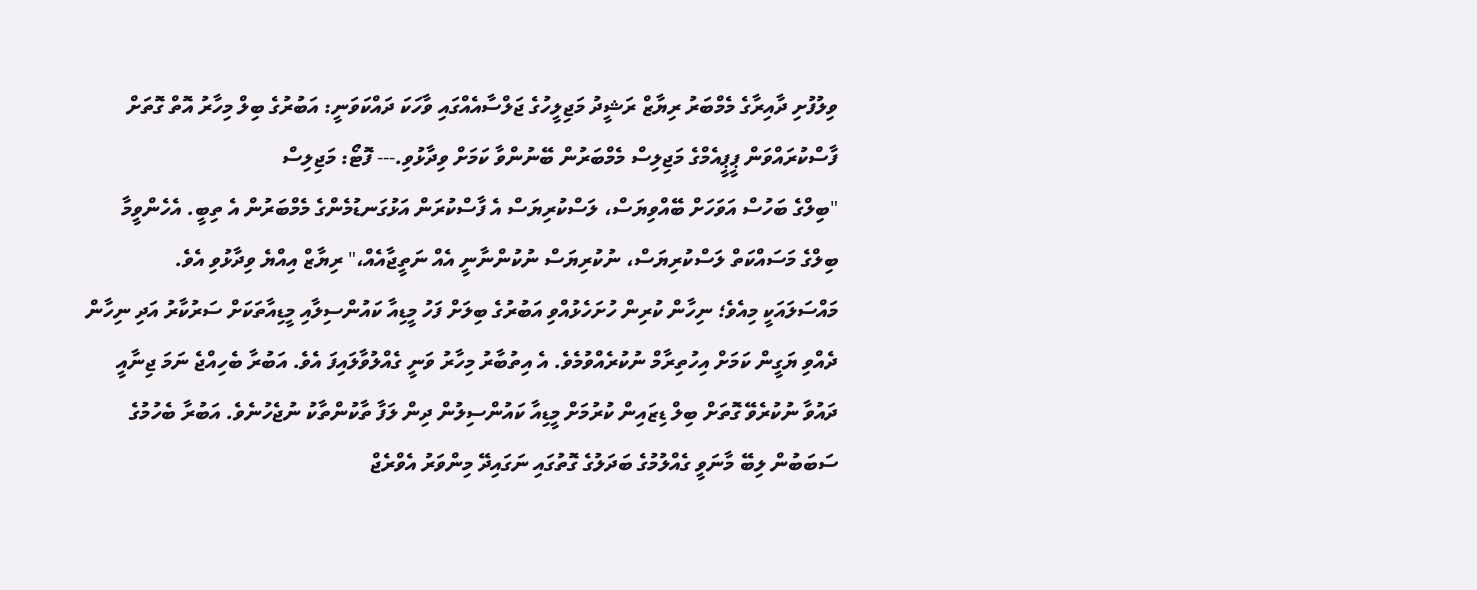ވިލުފުށި ދާއިރާގެ މެމްބަރު ރިޔާޒް ރަޝީދު މަޖިލީހުގެ ޖަލްސާއެއްގައި ވާހަކަ ދައްކަވަނީ: އަބުރުގެ ބިލް މިހާރު އޮތް ގޮތަށް ފާސްކުރައްވަން ޕީޕީއެމްގެ މަޖިލިސް މެމްބަރުން ބޭނުންވާ ކަމަށް ވިދާޅުވި.--- ފޮޓޯ: މަޖިލިސް
"ބިލްގެ ބަހުސް އަވަހަށް ބޭއްވިޔަސް، ލަސްކުރިޔަސް އެ ފާސްކުރަން އަޅުގަނޑުމެންގެ މެމްބަރުން އެ ތިބީ. އެހެންވީމާ ބިލްގެ މަސައްކަތް ލަސްކުރިޔަސް، ނުކުރިޔަސް ނުކުންނާނީ އެއް ނަތީޖާއެއް،" ރިޔާޒް އިއްޔެ ވިދާޅުވި އެވެ.
މައްސަލައަކީ މިއެވެ؛ ނިހާން ކުރިން ހުށަހެޅުއްވި އަބުރުގެ ބިލަށް ފަހު މީޑިއާ ކައުންސިލާއި މީޑިއާތަކަށް ސަރުކާރު އަދި ނިހާން ދެއްވި ޔަގީން ކަމަށް އިހުތިރާމް ނުކުރެއްވުމެވެ. އެ އިތުބާރު މިހާރު ވަނީ ގެއްލުވާލައިފަ އެވެ. އަބުރާ ބެހިއްޖެ ނަމަ ޖިނާއީ ދައުވާ ނުކުރެވޭ ގޮތަށް ބިލް ޑިޒައިން ކުރުމަށް މީޑިއާ ކައުންސިލުން ދިން ލަފާ ތާކުންތާކު ނުޖެހުނެވެ. އަބުރާ ބެހުމުގެ ސަބަބުން ލިބޭ މާނަވީ ގެއްލުމުގެ ބަދަލުގެ ގޮތުގައި ނަގައިދޭ މިންވަރު އެވްރެޖް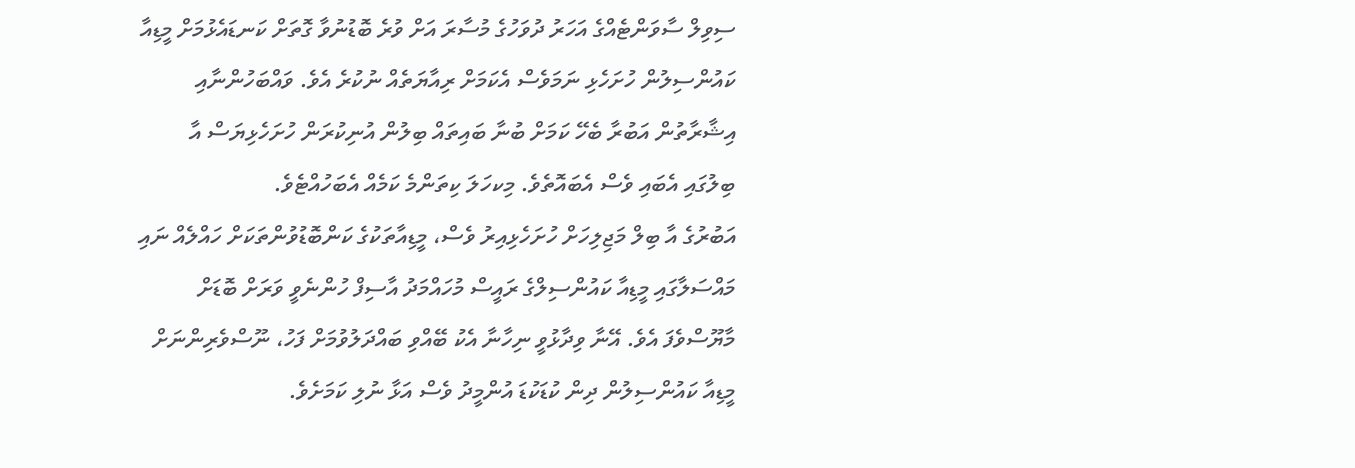ސިވިލް ސާވަންޓެއްގެ އަހަރު ދުވަހުގެ މުސާރަ އަށް ވުރެ ބޮޑުނުވާ ގޮތަށް ކަނޑައެޅުމަށް މީޑިއާ ކައުންސިލުން ހުށަހެޅި ނަމަވެސް އެކަމަށް ރިއާޔަތެއް ނުކުރެ އެވެ. ވައްބަހުންނާއި އިޝާރާތުން އަބުރާ ބެހޭ ކަމަށް ބުނާ ބައިތައް ބިލުން އުނިކުރަން ހުށަހެޅިޔަސް އާ ބިލުގައި އެބައި ވެސް އެބައޮތެވެ. މިކހަލަ ކިތަންމެ ކަމެއް އެބަހުއްޓެވެ.
އަބުރުގެ އާ ބިލް މަޖިލިހަށް ހުށަހެޅިއިރު ވެސް، މީޑިއާތަކުގެ ކަންބޮޑުވުންތަކަށް ހައްލެއް ނައި މައްސަލާގައި މީޑިއާ ކައުންސިލްގެ ރައީސް މުހައްމަދު އާސިފް ހުންނެވީ ވަރަށް ބޮޑަށް މާޔޫސްވެފަ އެވެ. އޭނާ ވިދާޅުވީ ނިހާނާ އެކު ބޭއްވި ބައްދަލުވުމަށް ފަހު، ނޫސްވެރިންނަށް މީޑިއާ ކައުންސިލުން ދިން ކުޑަކުޑަ އުންމީދު ވެސް އަޅާ ނުލި ކަމަށެވެ.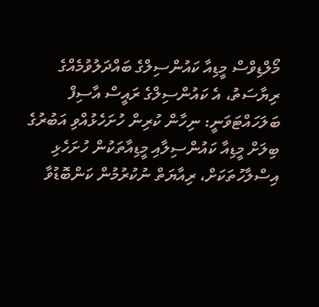މޯލްޑިވްސް މީޑިއާ ކައުންސިލްގެ ބައްދަލުވުމެއްގެ ރިޔާސަތު، އެ ކައުންސިލްގެ ރައީސް އާސިފް ބަލަހައްޓަވަނީ: ނިހާން ކުރިން ހުށަހެޅުއްވި އަބުރުގެ ބިލަށް މީޑިއާ ކައުންސިލާއި މީޑިއާތަކުން ހުށަހެޅި އިސްލާހުތަކަށް، ރިއާޔަތް ނުކުރުމުން ކަންބޮޑުވާ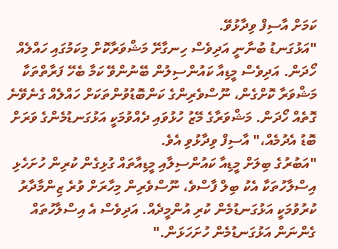ކަމަށް އާސިފް ވިދާޅުވޭ.
"އަޅުގަނޑު ބުނާނީ އަދިވެސް ހިނގާށޭ މަޝްވަރާކޮށް މިކަމުގައި ހައްލެއް ހޯދަން. އަދިވެސް މީޑިއާ ކައުންސިލުން ބޭނުންވޭ ކަމާ ބެހޭ ފަރާތްތަކާ މަޝްވަރާ ކޮށްގެން، ނޫސްވެރިންގެ ކަންބޮޑުވުންތަކަށް ހައްލެއް ގެނެވޭނެ ގޮތެއް ހޯދަން. މަޝްވަރާގެ މޭޒު ހުޅުވައި ދެއްވުމަކީ އަޅުގަނޑުމެންގެ ވަރަށް ބޮޑު އެދުމެއް،" އާސިފް ވިދާޅުވި އެވެ.
"އަބުރުގެ ބިލަށް މީޑިއާ ކައުންސިލާއި މީޑިއާތައް ގުޅިގެން ކުރިން ހުށަހެޅި އިސްލާހުތަކާ އެކު ބިލް ފާސްވެ، ނޫސްވެރިން މިހާރަށް ވުރެ ޒިންމާދާރު ކުރުވުމަކީ އަޅުގަނޑުމެން ކުރި އުންމީދެއް. އަދިވެސް އެ އިސްލާހުތައް ގެންނަން އަޅުގަނޑުމެން ހުށަހަޅަން."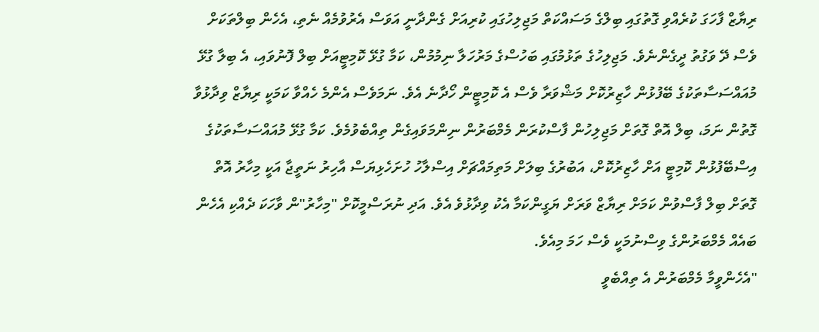ރިޔާޒް ފާހަގަ ކުރެއްވި ގޮތުގައި ބިލްގެ މަސައްކަތް މަޖިލިހުގައި ކުރިއަށް ގެންދާނީ އަވަސް އެރުވުމެއް ނެތި، އެހެން ބިލްތަކަށް ވެސް ދޭ ވަގުތު ދީގެންނެވެ. މަޖިލިހުގެ ތަޅުމުގައި ބަހުސްގެ މަރުހަލާ ނިމުމުން، ކަމާ ގުޅޭ ކޮމިޓީއަށް ބިލް ފޮނުވައި، އެ ބިލާ ގުޅޭ މުއައްސަސާތަކުގެ ބޭފުޅުން ހާޒިރުކޮށް މަޝްވަރާ ވެސް އެ ކޮމިޓީން ހޯދާނެ އެވެ. ނަމަވެސް އެންމެ ހެއްވާ ކަމަކީ ރިޔާޒް ވިދާޅުވާ ގޮތުން ނަމަ، ބިލް އޮތް ގޮތަށް މަޖިލިހުން ފާސްކުރަން މެމްބަރުން ނިންމަވައިގެން ތިއްބެވުމެވެ. ކަމާ ގުޅޭ މުއައްސަސާތަކުގެ އިސްބޭފުޅުން ކޮމިޓީ އަށް ހާޒިރުކޮށް، އަބުރުގެ ބިލަށް މަތިމައްޗަށް އިސްލާހު ހުށަހެޅިޔަސް އާހިރު ނަތީޖާ އަކީ މިހާރު އޮތް ގޮތަށް ބިލް ފާސްވުން ކަމަށް ރިޔާޒް ވަރަށް ޔަގީންކަމާ އެކު ވިދާޅުވެ އެވެ. އަދި ނުރަސްމީކޮށް "މިހާރު"ން ވާހަކަ ދެއްކި އެހެން ބައެއް މެމްބަރުންގެ ވިސްނުމަކީ ވެސް ހަމަ މިއެވެ.
"އެހެންވީމާ މެމްބަރުން އެ ތިއްބެވީ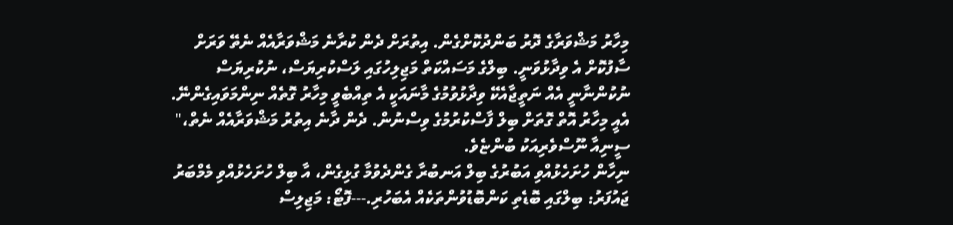މިހާރު މަޝްވަރާގެ ދޮރު ބަންދުކޮށްގެން. އިތުރަށް ދެން ކުރާނެ މަޝްވަރާއެއް ނެތޭ ވަރަށް ސާފުކޮށް އެ ވިދާޅުވަނީ. ބިލްގެ މަސައްކަތް މަޖިލިހުގައި ލަސްކުރިޔަސް، ނުކުރިޔަސް ނުކުންނާނީ އެއް ނަތީޖާއެކޭ ވިދާޅުވުމުގެ މާނައަކީ އެ ތިއްބެވީ މިހާރު ގޮތެއް ނިންމަވައިގެންނޭ. އެއީ މިހާރު އޮތް ގޮތަށް ބިލް ފާސްކުރުމުގެ ވިސްނުން. ދެން ދާނެ އިތުރު މަޝްވަރާއެއް ނެތް،" ސީނިއާ ނޫސްވެރިއަކު ބުންޏެވެ.
ނިހާން ހުށަހެޅުއްވި އަބުރުގެ ބިލް އަނބުރާ ގެންދެވުމާ ގުޅިގެން، އާ ބިލް ހުށަހެޅުއްވި މެމްބަރު ޖައުފަރު: ބިލްގައި ބޮޑެތި ކަންބޮޑުވުންތަކެއް އެބަހުރި.---ފޮޓޯ: މަޖިލިސް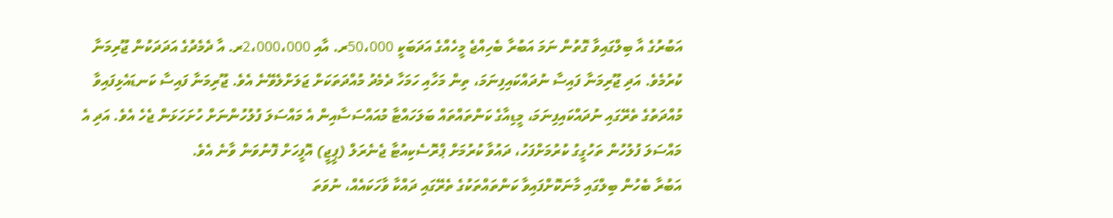އަބުރުގެ އާ ބިލްގައިވާ ގޮތުން ނަމަ އަބުރާ ބެހިއްޖެ މީހެއްގެ އަދަބަކީ 50،000ރ. އާއި 2،000،000ރ. އާ ދެމެދުގެ އަދަދަކުން ޖޫރިމަނާ ކުރުމެވެ. އަދި ޖޫރިމަނާ ފައިސާ ނުދައްކައިފިނަމަ، ތިން މަހާއި ހަމަހާ ދެމެދު މުއްދަތަކަށް ޖަލަށްލެވޭނެ އެވެ. ޖޫރިމަނާ ފައިސާ ކަނޑައެޅިފައިވާ މުއްދަތުގެ ތެރޭގައި ނުދައްކައިފިނަމަ، މީޑިއާގެ ކަންތައްތައް ބަލަހައްޓާ މުއައްސަސާއިން އެ މައްސަލަ ފުލުހުންނަށް ހުށަހަޅަން ޖެހެ އެވެ. އަދި އެ މައްސަލަ ފުލުހުން ތަހުގީގު ކުރުމަށްފަހު، ދައުވާ ކުރުމަށް ޕްރޮސެކިއުޓާ ޖެނެރަލް (ޕީޖީ) އޮފީހަށް ފޮނުވަން ވާނެ އެވެ.
އަބުރާ ބެހުން ބިލްގައި މާނަކޮށްފައިވާ ކަންތައްތަކުގެ ތެރޭގައި ދައްކާ ވާހަކައެއް، ނުވަތަ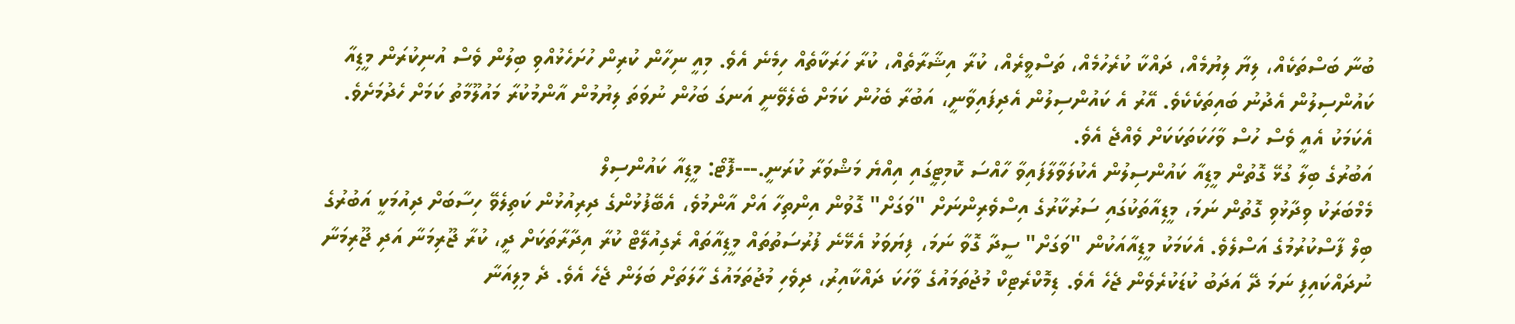ބުނާ ބަސްތަކެއް، ލިޔާ ލިޔުމެއް، ދައްކާ ކުރެހުމެއް، ތަސްވީރެއް، ކުރާ އިޝާރާތެއް، ކުރާ ހަރަކާތެއް ހިމެނެ އެވެ. މިއީ ނިހާން ކުރިން ހުށަހެޅުއްވި ބިލުން ވެސް އުނިކުރަން މީޑިއާ ކައުންސިލުން އެދުނު ބައިތަކެކެވެ. އޭރު އެ ކައުންސިލުން އެދިފައިވާނީ، އަބުރާ ބެހުން ކަމަށް ބެލެވޭނީ އަނގަ ބަހުން ނުވަތަ ލިޔުމުން އާންމުކުރާ މައުލޫމާތު ކަމަށް ހެދުމަށެވެ. އެކަމަކު އެއީ ވެސް ހުސް ވާހަކަތަކަކަށް ވެއްޖެ އެވެ.
އަބުރުގެ ބިލާ ގުޅޭ ގޮތުން މީޑިއާ ކައުންސިލުން އެކުލަވާލާފައިވާ ހާއްސަ ކޮމިޓީގައި އިއްޔެ މަޝްވަރާ ކުރަނީ.---ފޮޓޯ: މީޑިއާ ކައުންސިލް
މެމްބަރަކު ވިދާޅުވި ގޮތުން ނަމަ، މީޑިއާތަކުގައި ސަރުކާރުގެ އިސްވެރިންނަށް "ވަގަށް" ގޮވުން އިންތިހާ އަށް އާންމުވެ، އެބޭފުޅުންގެ ދިރިއުޅުން ކަތިލެވޭ ހިސާބަށް ދިއުމަކީ އަބުރުގެ ބިލް ފާސްކުރުމުގެ އަސްލެވެ. އެކަމަކު މީޑިއާއަކުން "ވަގަށް" ސީދާ ގޮވާ ނަމަ، ފިޔަވަޅު އެޅޭނެ ފުރުސަތުތައް މީޑިއާތައް ރެގިއުލޭޓް ކުރާ އިދާރާތަކަށް ދީ، ކުރާ ޖޫރިމަނާ އަދި ޖޫރިމަނާ ނުދައްކައިފި ނަމަ ދޭ އަދަބު ކުޑަކުރެވެން ޖެހެ އެވެ. ޑިމޮކްރެޓިކް މުޖުތަމައުގެ ވާހަކަ ދައްކާއިރު، ދިވެހި މުޖުތަމައުގެ ހާލަތަށް ބަލަން ޖެހެ އެވެ. ދެ މިލިއަނާ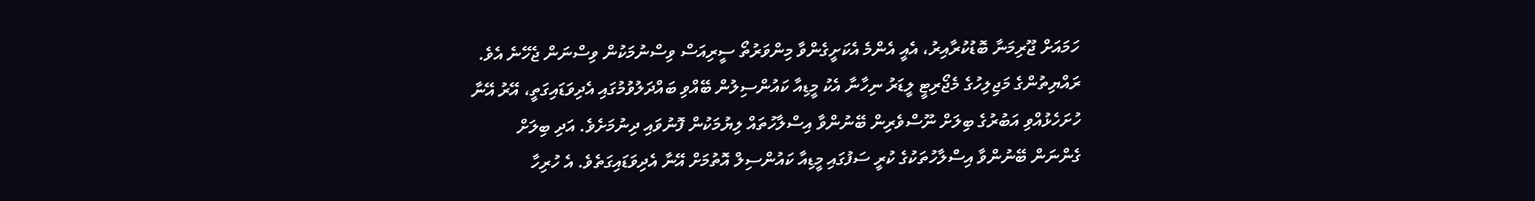ހަމައަށް ޖޫރިމަނާ ބޮޑުކުރާއިރު، އެއީ އެންމެ އެކަށީގެންވާ މިންވަރުތޯ ސީރިއަސް ވިސްނުމަކުން ވިސްނަން ޖެހޭނެ އެވެ.
ރައްޔިތުންގެ މަޖިލިހުގެ މެޖޯރިޓީ ލީޑަރު ނިހާނާ އެކު މީޑިއާ ކައުންސިލުން ބޭއްވި ބައްދަލުވުމުގައި އެދިވަޑައިގަތީ، އޭރު އޭނާ ހުށަހެޅުއްވި އަބުރުގެ ބިލަށް ނޫސްވެރިން ބޭނުންވާ އިސްލާހުތައް ލިޔުމަކުން ފޮނުވައި ދިނުމަށެވެ. އަދި ބިލަށް ގެންނަން ބޭނުންވާ އިސްލާހުތަކުގެ ކުރީ ސަފުގައި މީޑިއާ ކައުންސިލް އޮތުމަށް އޭނާ އެދިވަޑައިގަތެވެ. އެ ހުރިހާ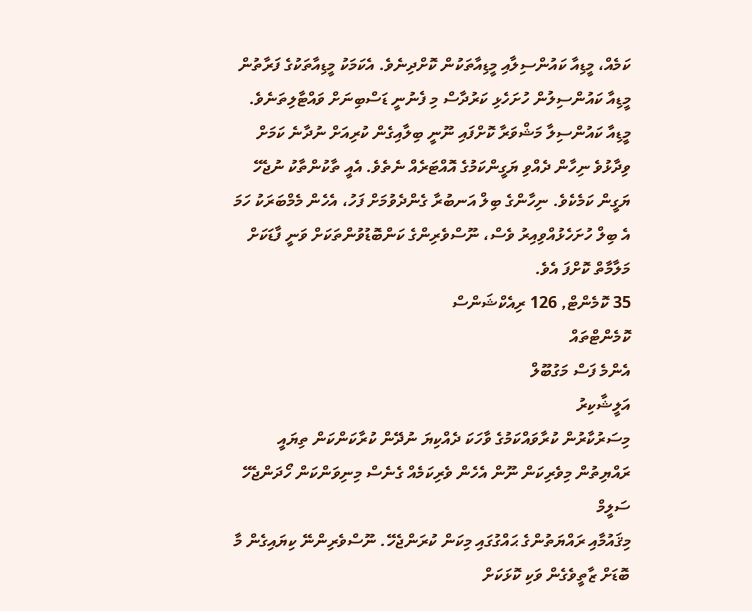ކަމެއް، މީޑިއާ ކައުންސިލާއި މީޑިއާތަކުން ކޮށްދިނެވެ. އެކަމަކު މީޑިއާތަކުގެ ފަރާތުން މީޑިއާ ކައުންސިލުން ހުށަހެޅި ކަރުދާސް މި ފެނުނީ ޑަސްބިނަށް ވައްޓާލިތަނެވެ. މީޑިއާ ކައުންސިލާ މަޝްވަރާ ކޮށްފައި ނޫނީ ބިލާއިގެން ކުރިއަށް ނުދާނެ ކަމަށް ވިދާޅުވެ ނިހާން ދެއްވި ޔަގީންކަމުގެ އޮއްޓަރެއް ނެތެވެ. އެއީ ތާކުންތާކު ނުޖެހޭ ޔަގީން ކަމެކެވެ. ނިހާންގެ ބިލް އަނބުރާ ގެންދެވުމަށް ފަހު، އެހެން މެމްބަރަކު ހަމަ އެ ބިލް ހުށަހެޅުއްވިއިރު ވެސް، ނޫސްވެރިންގެ ކަންބޮޑުވުންތަކަށް ވަނީ ފާޑަކަށް މަލާމާތް ކޮށްފަ އެވެ.
35 ކޮމެންޓް, 126 ރިއެކްޝަންސް
ކޮމެންޓްތައް
އެންމެ ފަސް މަގުބޫލް
އަލީޝާކިރު
މިސަރުކާރުން ކުރާވައްކަމުގެ ވާހަކަ ދެއްކިޔަ ނުދޭން ކުރާކަންކަން ތިޔައީ ރައްޔިތުން މިވެރިކަން ނޫން އެހެން ވެރިކަމެއް ގެނެސް މިނިވަންކަން ހޯދަންޖެހޭ
ސަލީމް
މިޤައުމާއި ރައްޔަތުންގެ ޙައްގުގައި މިކަން ކުރަންޖެހޭ. ނޫސްވެރިންނޭ ކިޔައިގެން މާ ބޮޑަށް ޒާތީވެގެން ވަކި ކޮޅަކަށް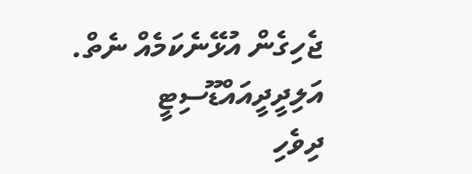ޖެހިގެން އުޅޭނެކަމެއް ނެތް.
އަލިދީދީއައްޑޫސިޓީ
ދިވެހި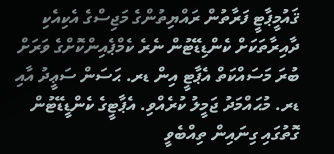ޤައުމީޕާޓީ ފަރާތުން ރައްޔިތުންގެ މަޖިސްގެ އެކިއެކި ދާއިރާތަކަށް ކެންޑިޑޭޓުން ނެރެ ކެމްޕެއިންކޮށްގެ ވަރަށް ބުރަ މަސައްކަތް އެޕާޓީ އިން ޑރ. ޙަސަން ސަޢީދު އާއި ޑރ. މުޙައްމަދު ޖަމީލު ކުރެއްވި. އެޕާޓީގެ ކެންޑީޑޭޓުން ގޮތުގައި ގިނައިން ތިއްބެވީ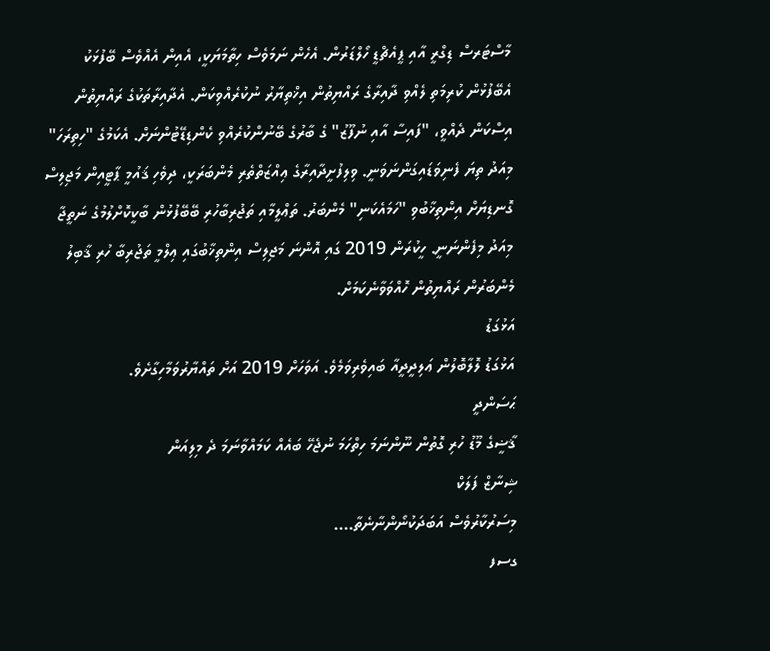މާސްޓަރސް ޑިގްރީ އާއި ޕީއެޗްޑީ ހޯލްޑަރުން. އެހެން ނަމަވެސް ހިތާމަޔަކީ، އެއިން އެއްވެސް ބޭފުޅަކު އެބޭފުޅުން ކުރިމަތި ލެއްވި ދާއިރާގެ ރައްޔިތުން އިޚްތިޔާރު ނުކުރެއްވިކަން. އެދާއިރާތަކުގެ ރައްޔިތުން އިސްކަން ދެއްވީ، "ފައިސާ އާއި ނުފޫޒު" ގެ ބާރުގެ ބޭނުންކުރެއްވި ކެންޑިޑޭޓުންނަށް. އެކަމުގެ "ހިތިރަހަ" މިއަދު ތިޔަ ފެނިވަޑައިގަންނަވަނީ. ވިލިފުށީދާއިރާގެ ޢިއްޒަތްތެރި މެންބަރަކީ، ދިވެހި ޤައުމީ ޕާޓީއިން މަޖިލިސް ގޮނޑިޔަށް އިންތިޚާބުވި "ހަމައެކަނި" މެންބަރު. ތަޢްލީމާއި ތަޖުރިބާހުރި ބޭބޭފުޅުން ބާކީކޮށްލުމުގެ ނަތީޖާ މިއަދު މިފެންނަނީ. ހީކުރަން 2019 ގައި އޮންނަ މަޖިލިސް އިންތިޚާބުގައި ޢިލްމީ ތަޖުރިބާ ހުރި ޤާބިލު މެންބަރުން ރައްޔިތުން ހޮއްވަވާނެކަމަށް.
އަޅުގަޑު
އަޅުގަޑު ލޮލާބޮލުން ޢަލިދީދީއާ ބައިވެރިވަމެވެ. އަވަހަށް 2019 އަށް ތައްޔާރުވަމާހިގާށެވެ.
ޙަސަންދީ
ޤާޟީގެ މޫޑު ހުރި ގޮތުން ނޫންނަމަ ހިތްހަމަ ނުޖެހޭ ބައެއް ކަމައްވާނަމަ ދެ މިލިއަން
ޝިނާޒް ފަލަކް
މިސަރުކާރުވެސް އަބަދަކުނޯންނާނެތާ....
ގސފ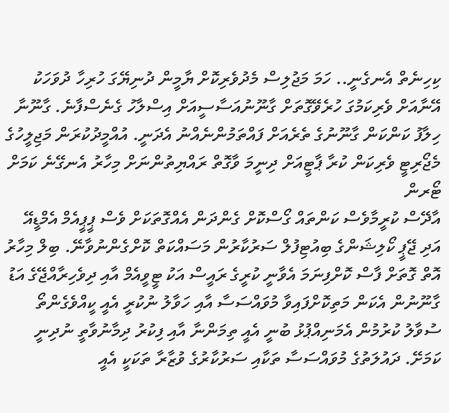ކިހިނެތް އެނގެނީ.. ހަމަ މަޖުލިސް މެދުވެރިކޮށް ޔާމީން ދުނިޔޭގަ ހުރިހާ ދުވަހަކު އޭނާއަށް ވެރިކަމުގަ ހުރެވޭގޮތަށް ގާނޫނުއަސާސީއަށް އިސްލާހު ގެނެސްފާނެ. ގާނޫނާ ހިލާފު ކަންކަން ގާނޫނުގެ ތެރެއަށް ފައްތަމުންނެއްނު އެދަނީ. އުއްމީދުކުރަން މަޖިލީހުގެ މެޖޯރިޓީ ވެރިކަން ކުރާ ޕާޓީއަށް ދިނީމަ ވާގޮތް ރައްޔިތުންނަށް މިހާރު އެނގޭނެ ކަމަށް
ޓޯރން
އާދޭސް ކުރީމާވެސް ކަންތައް ގޯސްކޮށް ގެންދަން އެއްގޮތަކަށް ވެސް ޕީޕީއެމް އެމްޑީއޭ އަދި ޖޭޕީ ކޯލިޝަންގެ ބިއުޓިފުލް ސަރުކާރުން މަސައްކަތް ކޮށްގެންނުވާނޭ. ބިލް މިހާރު އޮތް ގޮތަށް ފާސް ކޮށްފިނަމަ އެވާނީ ކުރީގެ ރައީސް އަކު ޓީވީއެމް އާއި ދިވެހިރާއްޖޭގެ އަޑު ގާނޫނުން އެކަން މަތިކޮށްފައިވާ މުވައްސަސާ އާއި ހަވާލު ނުކުރީ އެއީ ކީއްވެގެންތޯ ސުވާލު ކުރުމުން އެމަނިއްޕުޅު ބުނީ އެއީ ތިމަންނާ އާއި ފިކުރު ދިމާނުވާތީ ނުދިނީ ކަމަށޭ. ދައުލަތުގެ މުވައްސަސާ ތަކާއި ސަރުކާރުގެ ވުޒާރާ ތަކަކީ އެއީ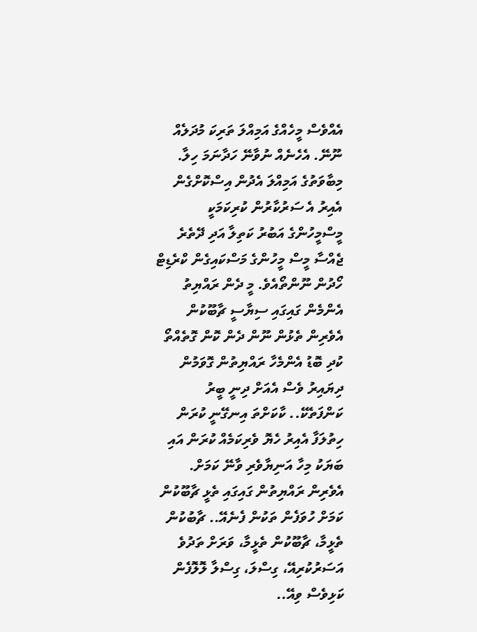އެއްވެސް މީހެއްގެ އަމިއްލަ ތަރިކަ މުދަލެއް ނޫނޭ. އެހެނެއް ނުވާނޭ ހަދާނަމަ ހިލާ. މިބާވަތުގެ އަމިއްލަ އެދުން އިސްކޮށްގެން އެއިރު އެ ސަރުކާރުން ކުރިކަމަކީ މީސްމީހުންގެ އަބުރު ކަތިލާ އަދި ދޭތެރެ ޖެއްސާ މީސް މީހުންގެ މަސްކައިގެން ކްރެޑިޓް ހޯދުން ނޫންތޯއެވެ. މީ ދެން ރައްޔިތު އެންމެން ގައިގައި ސިޔާސީ ޗާބޫކުން އެވެރިން ތެޅުން ނޫން ދެން ކޮން ގޮތެއްތޯ ކުދި ބޮޑު އެންމެހާ ރައްޔިތުން ގޮވަމުން ދިޔައިރު ވެސް އެއަށް ދިނީ ބީރު ކަންފަތެކޭ.. ކާކަށްތަ އިނގޭނީ ކުރަން ހިތުލަފާ އެއިރު ހެޔޮ ވެރިކަމެއް ކުރަން އައި ބަޔަކު މިހާ އަނިޔާވެރި ވާނޭ ކަމަށް. އެވެރިން ރައްޔިތުން ގައިގައި ތެޅީ ޗާބޫކުން ކަމަށް ހުވަފެން ތަކުން ފެނެއޭ.. ޗާބުކުން ތެޅީމާ، ޗާބޫކުން ތެޅީމާ، ވަރަށް ތަދުވެ އަސަރުކުރިއޭ، ގިސްލަ، ގިސްލާ ލޮލޮފެން ކަޅިވެސް ވިއޭ..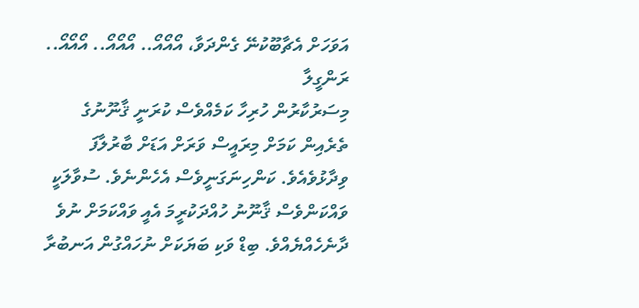އަވަހަށް އެޗާބޫކުނޭ ގެންދަވާ، އޯއޯއޯ.. އޯއޯއޯ.. އޯއޯއޯ..
ރަންގީލާ
މިސަރުކާރުން ހުރިހާ ކަމެއްވެސް ކުރަނީ ޤާނޫނުގެ ތެރެއިން ކަމަށް މިރައީސް ވަރަށް އަޑަށް ބާރުލާފަ ވިދާޅުވެއެވެ. ކަންހިނަގަނީވެސް އެހެންނެވެ. ސުވާލަކީ ވައްކަންވެސް ޤާނޫނު ހުއްދަކުރީމަ އެއީ ވައްކަމަށް ނުވެ ދާނެހެއްޔެއްވެ. ބިޑް ވަކި ބަޔަކަށް ނުހައްގުން އަނބުރާ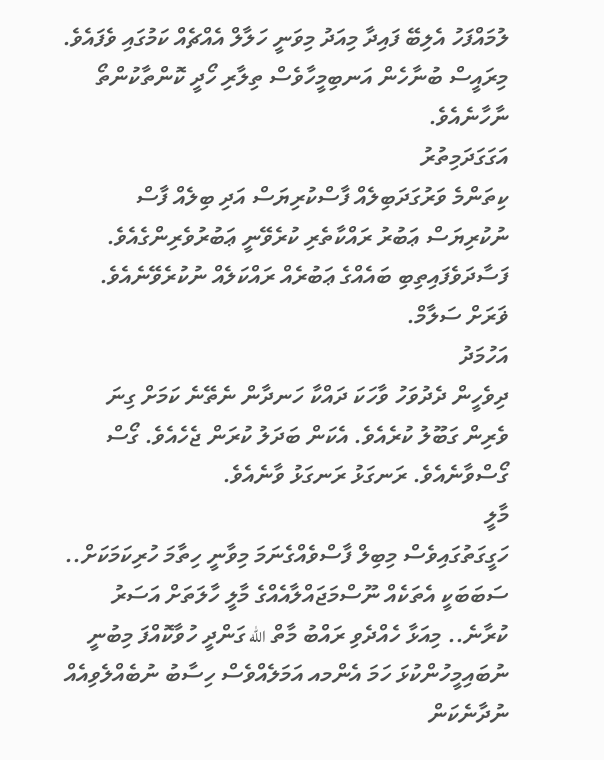ލުމައްފަހު އެލިބޭ ފައިދާ މިއަދު މިވަނީ ހަލާލް އެއްޗެއް ކަމުގައި ވެފައެވެ. މިރައީސް ބުނާހެން އަނބިމީހާވެސް ތިލާރި ހޯދީ ކޮންތާކުންތޯ ނާހާނެއެވެ.
އަގަގަދަމިތުރު
ކިތަންމެ ވަރުގަދަބިލެއް ފާސްކުރިޔަސް އަދި ބިލެއް ފާސް ނުކުރިޔަސް ޢަބުރު ރައްކާތެރި ކުރެވޭނީ ޢަބުރުވެރިންގެއެވެ. ފަސާދަވެފައިތިބި ބައެއްގެ ޢަބުރެއް ރައްކަލެއް ނުކުރެވޭނެއެވެ. ޥަރަށް ސަލާމް.
އަހުމަދު
ދިވެހީން ދެދުވަހު ވާހަކަ ދައްކާ ހަނދާން ނެތޭނެ ކަމަށް ގިނަ ވެރިން ގަބޫލު ކުރެއެވެ. އެކަން ބަދަލު ކުރަން ޖެހެއެވެ. ގޯސް ގޯސްވާނެއެވެ. ރަނގަޅު ރަނގަޅު ވާނެއެވެ.
މާލީ
ހަގީގަތުގައިވެސް މިބިލް ފާސްވެއްގެނަމަ މިވާނީ ހިތާމަ ހުރިކަމަކަށް.. ސަބަބަކީ އެތަކެއް ނޫސްމަޖައްލާއެއްގެ މާލީ ހާލަތަށް އަސަރު ކުރާނެ.. މިއަޅާ ހެއްދެވި ރައްބު މާތް الله ގަންދީ ހުވާކޮއްފަ މިބުނީ ނުބައިމީހުންކުޅަ ހަމަ އެންމއ އަމަލެއްވެސް ހިސާބު ނުބެއްލެވިއެއް ނުދާނެކަން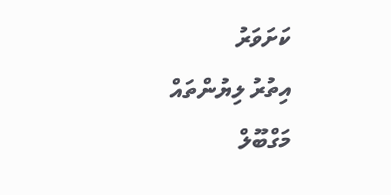ކަށަވަރު
އިތުރު ލިޔުންތައް
މަގްބޫލް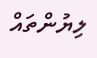ލިޔުންތައް